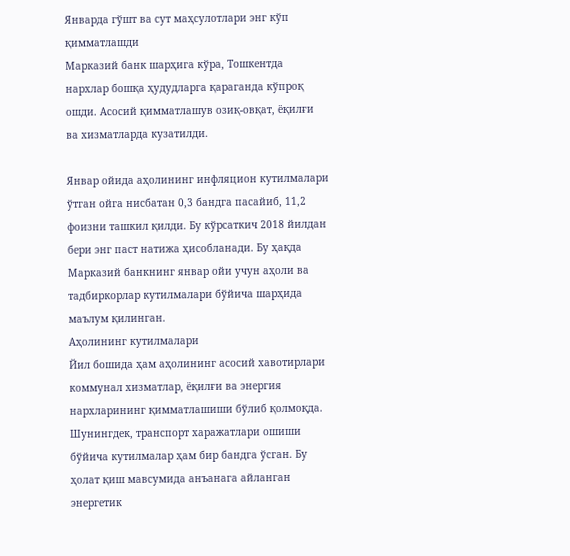Январда гўшт ва сут маҳсулотлари энг кўп қимматлашди
Марказий банк шарҳига кўра, Тошкентда нархлар бошқа ҳудудларга қараганда кўпроқ ошди. Асосий қимматлашув озиқ-овқат, ёқилғи ва хизматларда кузатилди.

Январ ойида аҳолининг инфляцион кутилмалари ўтган ойга нисбатан 0,3 бандга пасайиб, 11,2 фоизни ташкил қилди. Бу кўрсаткич 2018 йилдан бери энг паст натижа ҳисобланади. Бу ҳақда Марказий банкнинг январ ойи учун аҳоли ва тадбиркорлар кутилмалари бўйича шарҳида маълум қилинган.
Аҳолининг кутилмалари
Йил бошида ҳам аҳолининг асосий хавотирлари коммунал хизматлар, ёқилғи ва энергия нархларининг қимматлашиши бўлиб қолмоқда. Шунингдек, транспорт харажатлари ошиши бўйича кутилмалар ҳам бир бандга ўсган. Бу ҳолат қиш мавсумида анъанага айланган энергетик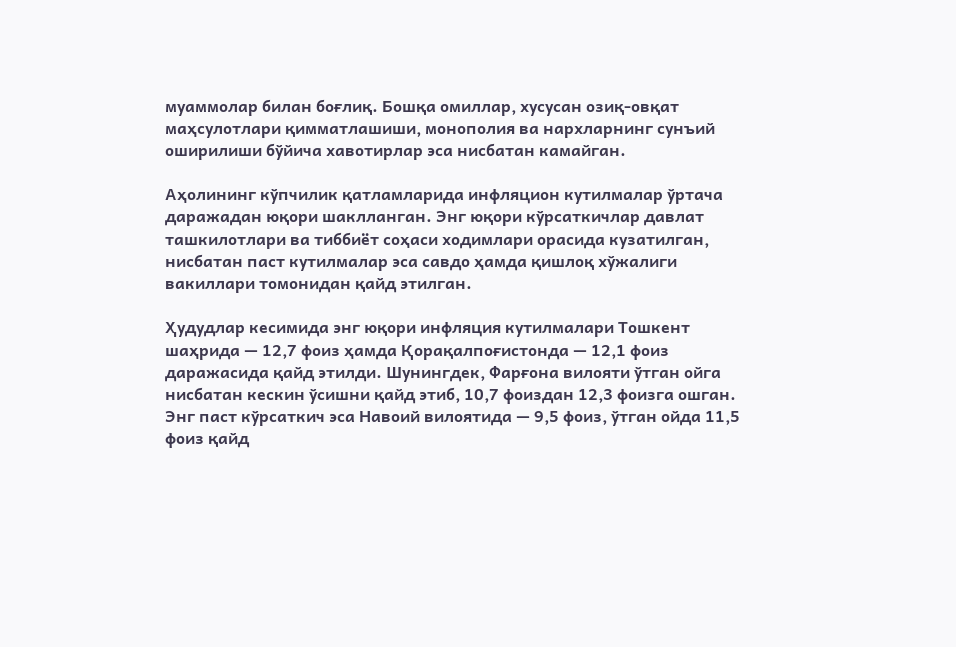муаммолар билан боғлиқ. Бошқа омиллар, хусусан озиқ-овқат маҳсулотлари қимматлашиши, монополия ва нархларнинг сунъий оширилиши бўйича хавотирлар эса нисбатан камайган.

Аҳолининг кўпчилик қатламларида инфляцион кутилмалар ўртача даражадан юқори шаклланган. Энг юқори кўрсаткичлар давлат ташкилотлари ва тиббиёт соҳаси ходимлари орасида кузатилган, нисбатан паст кутилмалар эса савдо ҳамда қишлоқ хўжалиги вакиллари томонидан қайд этилган.

Ҳудудлар кесимида энг юқори инфляция кутилмалари Тошкент шаҳрида — 12,7 фоиз ҳамда Қорақалпоғистонда — 12,1 фоиз даражасида қайд этилди. Шунингдек, Фарғона вилояти ўтган ойга нисбатан кескин ўсишни қайд этиб, 10,7 фоиздан 12,3 фоизга ошган. Энг паст кўрсаткич эса Навоий вилоятида — 9,5 фоиз, ўтган ойда 11,5 фоиз қайд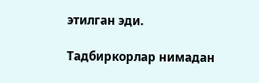этилган эди.

Тадбиркорлар нимадан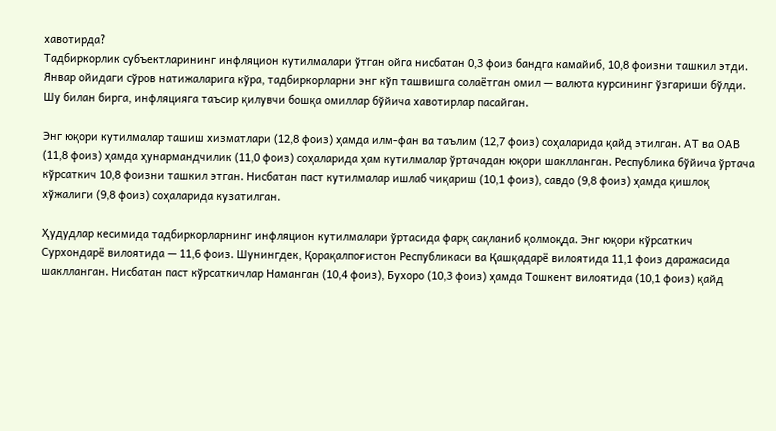хавотирда?
Тадбиркорлик субъектларининг инфляцион кутилмалари ўтган ойга нисбатан 0,3 фоиз бандга камайиб, 10,8 фоизни ташкил этди. Январ ойидаги сўров натижаларига кўра, тадбиркорларни энг кўп ташвишга солаётган омил — валюта курсининг ўзгариши бўлди. Шу билан бирга, инфляцияга таъсир қилувчи бошқа омиллар бўйича хавотирлар пасайган.

Энг юқори кутилмалар ташиш хизматлари (12,8 фоиз) ҳамда илм-фан ва таълим (12,7 фоиз) соҳаларида қайд этилган. АТ ва ОАВ (11,8 фоиз) ҳамда ҳунармандчилик (11,0 фоиз) соҳаларида ҳам кутилмалар ўртачадан юқори шаклланган. Республика бўйича ўртача кўрсаткич 10,8 фоизни ташкил этган. Нисбатан паст кутилмалар ишлаб чиқариш (10,1 фоиз), савдо (9,8 фоиз) ҳамда қишлоқ хўжалиги (9,8 фоиз) соҳаларида кузатилган.

Ҳудудлар кесимида тадбиркорларнинг инфляцион кутилмалари ўртасида фарқ сақланиб қолмоқда. Энг юқори кўрсаткич Сурхондарё вилоятида — 11,6 фоиз. Шунингдек, Қорақалпоғистон Республикаси ва Қашқадарё вилоятида 11,1 фоиз даражасида шаклланган. Нисбатан паст кўрсаткичлар Наманган (10,4 фоиз), Бухоро (10,3 фоиз) ҳамда Тошкент вилоятида (10,1 фоиз) қайд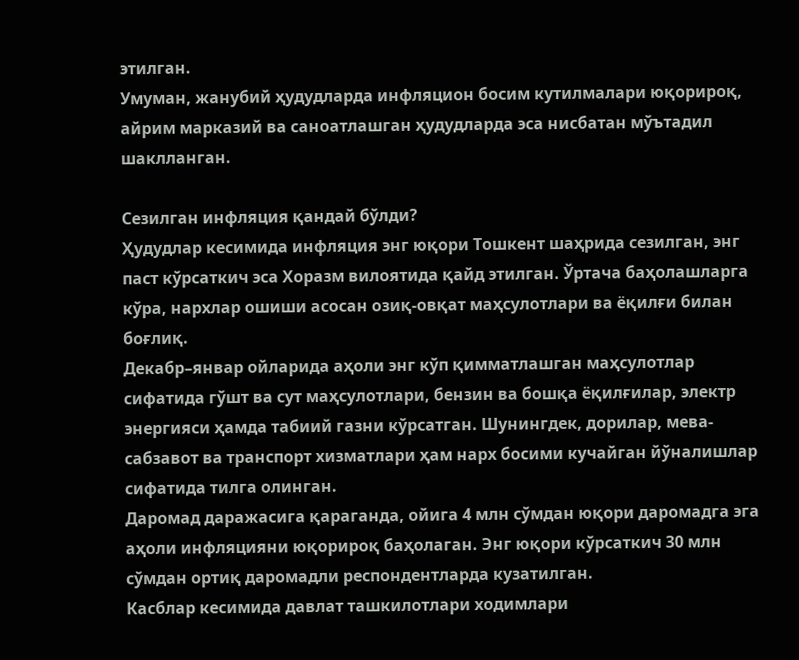этилган.
Умуман, жанубий ҳудудларда инфляцион босим кутилмалари юқорироқ, айрим марказий ва саноатлашган ҳудудларда эса нисбатан мўътадил шаклланган.

Сезилган инфляция қандай бўлди?
Ҳудудлар кесимида инфляция энг юқори Тошкент шаҳрида сезилган, энг паст кўрсаткич эса Хоразм вилоятида қайд этилган. Ўртача баҳолашларга кўра, нархлар ошиши асосан озиқ-овқат маҳсулотлари ва ёқилғи билан боғлиқ.
Декабр–январ ойларида аҳоли энг кўп қимматлашган маҳсулотлар сифатида гўшт ва сут маҳсулотлари, бензин ва бошқа ёқилғилар, электр энергияси ҳамда табиий газни кўрсатган. Шунингдек, дорилар, мева-сабзавот ва транспорт хизматлари ҳам нарх босими кучайган йўналишлар сифатида тилга олинган.
Даромад даражасига қараганда, ойига 4 млн сўмдан юқори даромадга эга аҳоли инфляцияни юқорироқ баҳолаган. Энг юқори кўрсаткич 30 млн сўмдан ортиқ даромадли респондентларда кузатилган.
Касблар кесимида давлат ташкилотлари ходимлари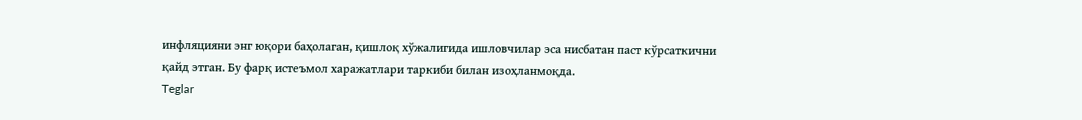инфляцияни энг юқори баҳолаган, қишлоқ хўжалигида ишловчилар эса нисбатан паст кўрсаткични қайд этган. Бу фарқ истеъмол харажатлари таркиби билан изоҳланмоқда.
Teglar